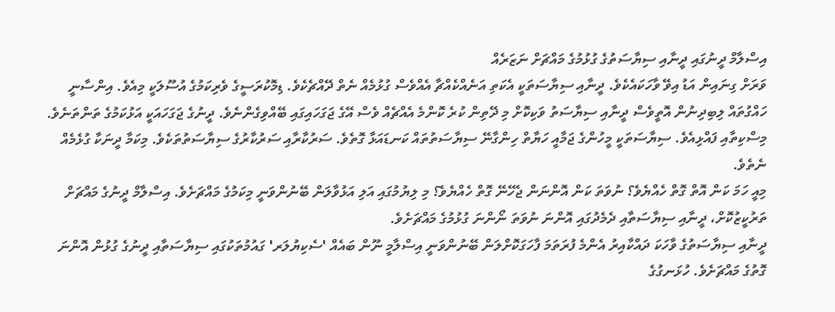އިސްލާމް ދީނުގައި ދީނާއި ސިޔާސަތުގެ ގުޅުމުގެ މައްޗަށް ނަޒަރެއް
ވަރަށް ގިނައިން އަޑު އިވޭ ވާހަކައެކެވެ. ދީނާއި ސިޔާސަތަކީ އެކަތި އަނެއްކެއްޗާ އެއްވެސް ގުޅުމެއް ނެތް ދޭއްޗެކެވެ. ޑިމޮކުރަސީގެ ވެރިކަމުގެ އުސޫލަކީ މިއެވެ. އިންސާނީ ހައްގުތައް ލިބިދިނުން އޮތީވެސް ދީނާއި ސިޔާސަތު ވަކިކޮށް މި ދޭތިން ކުރެ ކޮންމެ އެއްޗެއް ވެސް އޭގެ ޖަގަހައިގައި ބޭއްވިގެންނެވެ. ދީނުގެ ޖަގަހައަކީ އަޅުކަމުގެ ތަންތަނެވެ. މިސްކިތާއި ފައްޅިއެވެ. ސިޔާސަތަކީ މީހުންގެ ޖަމާއީ ހަޔާތް ހިންގާނޭ ސިޔާސަތުތައް ކަނޑައަޅާ ގޮތެވެ. ސަރުކާރާއި ސަރުކާރުގެ ސިޔާސަތުތަކެވެ. މިކަމާ ދީނަކާ ގުޅެމެއް ނެތެވެ.
މިއީ ހަމަ ކަން އޮތް ގޮތް ހެއްޔެވެ؟ ނުވަތަ ކަން އޮންނަން ޖެހޭނޭ ގޮތް ހެއްޔެވެ؟ މި ލިޔުމުގައި އަލި އަޅުވާލަން ބޭނުންވަނީ މިކަމުގެ މައްޗަށެވެ. އިސްލާމް ދީނުގެ މައްޗަށް ތަރުކީޒުކޮށް، ދީނާއި ސިޔާސަތާއި ދެމެދުގައި އޮންނަ ނުވަތަ ނޯންނަ ގުޅުމުގެ މައްޗަށެވެ.
ދީނާއި ސިޔާސަތުގެ ވާހަކަ ދައްކާއިރު އެންމެ ފުރަތަމަ ފާހަގަކޮށްލަން ބޭނުންވަނީ އިސްލާމީ ނޫން ބައެއް 'ސެކިޔުލަރ' ގައުމުތަކުގައި ސިޔާސަތާއި ދީނުގެ ގުޅުން އޮންނަ ގޮތުގެ މައްޗަށެވެ. ހުޅަނގުގެ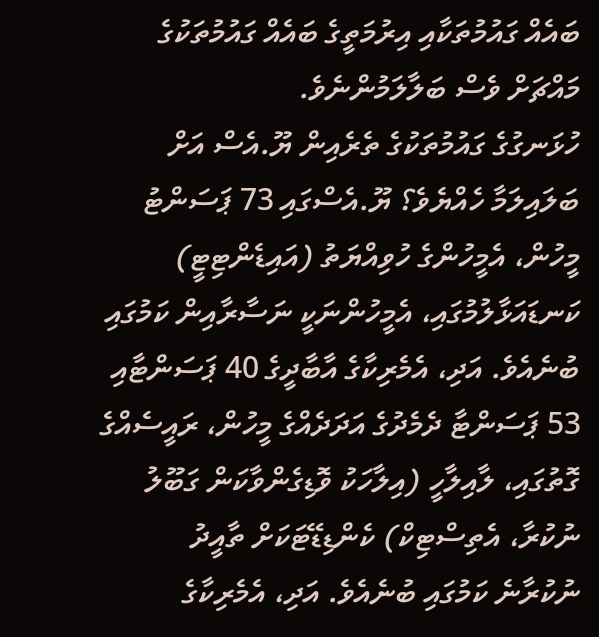ބައެއް ގައުމުތަކާއި އިރުމަތީގެ ބައެއް ގައުމުތަކުގެ މައްޗަށް ވެސް ބަލާލަމުންނެވެ.
ހުޅަނގުގެ ގައުމުތަކުގެ ތެރެއިން ޔޫ.އެސް އަށް ބަލައިލަމާ ހެއްޔެވެ؟ ޔޫ.އެސްގައި 73 ޕަސަންޓު މީހުން، އެމީހުންގެ ހުވިއްޔަތު (އައިޑެންޓިޓީ) ކަނޑައަޅާލުމުގައި، އެމީހުންނަކީ ނަސާރާއިން ކަމުގައި ބުނެއެވެ. އަދި، އެމެރިކާގެ އާބާދީގެ 40 ޕަސަންޓާއި 53 ޕަސަންޓާ ދެމެދުގެ އަދަދެއްގެ މީހުން، ރައީސެއްގެ ގޮތުގައި، ލާއިލާހީ (އިލާހަކު ވޮޑިގެންވާކަން ގަބޫލު ނުކުރާ، އެތިސްޓިކް) ކެންޑިޑޭޓަކަށް ތާއީދު ނުކުރާނެ ކަމުގައި ބުނެއެވެ. އަދި، އެމެރިކާގެ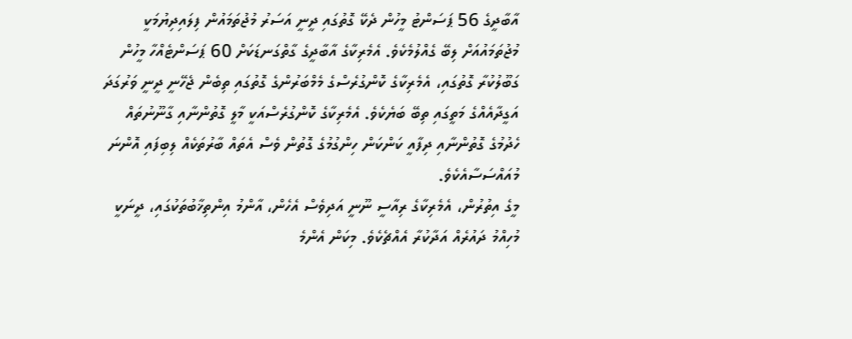އާބާދީގެ 56 ޕަސަންޓު މީހުން ދެކޭ ގޮތުގައި ދީނީ އަސަރު މުޖުތަމައުން ފިލައިދިޔުމަކީ މުޖުތަމައުއަށް ލިބޭ ގެއްލުމެކެވެ. އެމެރިކާގެ އާބާދީގެ ގާތްގަނޑަކަށް 60 ޕަސަންޓެއްހާ މީހުން ގަބޫލުކުރާ ގޮތުގައި، އެމެރިކާގެ ކޮންގުރެސްގެ މެމްބަރުންގެ ގޮތުގައި ތިބެން ޖެހޭނީ ދީނީ ވަރުގަދަ އަގީދާއެއްގެ މަތީގައި ތިބޭ ބަޔެކެވެ. އެމެރިކާގެ ކޮންގުރެސްއަކީ މާލީ ގޮތުންނާއި ގާނޫނުތައް ހެދުމުގެ ގޮތުންނާއި ދިފާއީ ކަންކަން ހިންގުމުގެ ގޮތުން ވެސް އެތައް ބާރުތަކެއް ލިބިފައި އޮންނަ މުއައްސަސާއެކެވެ.
މީގެ އިތުރުން، އެމެރިކާގެ ރިއާސީ ނޫނީ އަދިވެސް އެހެން، އާންމު އިންތިޚާބުތަކުގައި، ދީނަކީ މުހިއްމު ދައުރެއް އަދާކުރާ އެއްޗެކެވެ. މިކަން އެންމެ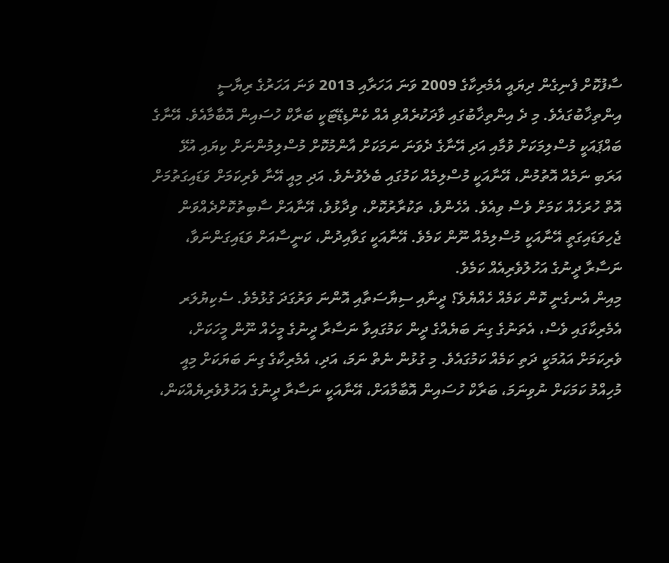ސާފުކޮށް ފެނިގެން ދިޔައީ އެމެރިކާގެ 2009 ވަނަ އަހަރާއި 2013 ވަނަ އަހަރުގެ ރިޔާސީ އިންތިޚާބުގައެވެ. މި ދެ އިންތިޚާބުގައި ވާދަކުރެއްވި އެއް ކެންޑިޑޭޓަކީ ބަރާކް ހުސައިން އޮބާމާއެވެ. އޭނާގެ ބައްޕައަކީ މުސްލިމަކަށް ވުމާއި އަދި އޭނާގެ ދެވަނަ ނަމަކަށް އާންމުކޮށް މުސްލިމުންނަށް ކިޔައި އުޅޭ އަރަބި ނަމެއް އޮތުމުން، އޭނާއަކީ މުސްލިމެއް ކަމުގައި ބެލެވުނެވެ. އަދި މިއީ އޭނާ ވެރިކަމަށް ވަޑައިގަތުމަށް އޮތް ހުރަހެއް ކަމަށް ވެސް ވިއެވެ. އެހެންވެ، ތަކުރާރުކޮށް، ވިދާޅުވެ، އޭނާއަށް ސާބިތުކޮށްދެއްވަން ޖެހިވަޑައިގަތީ އޭނާއަކީ މުސްލިމެއް ނޫން ކަމެވެ. އޭނާއަކީ ގަވާއިދުން، ކަނީސާއަށް ވަޑައިގަންނަވާ، ނަސާރާ ދީނުގެ އަހުލުވެރިއެއް ކަމެވެ.
މިއިން އެނގެނީ ކޮން ކަމެއް ހެއްޔެވެ؟ ދީނާއި ސިޔާސަތާއި އޮންނަ ވަރުގަދަ ގުޅުމެވެ. ސެކިޔުލަރ އެމެރިކާގައި ވެސް، އެތަނުގެ ގިނަ ބަޔެއްގެ ދީން ކަމުގައިވާ ނަސާރާ ދީނުގެ މީހެއް ނޫން މީހަކަށް، ވެރިކަމަށް އައުމަކީ ދަތި ކަމެއް ކަމުގައެވެ. މި ގުޅުން ނެތް ނަމަ، އަދި، އެމެރިކާގެ ގިނަ ބަޔަކަށް މިއީ މުހިއްމު ކަމަކަށް ނުވިނަމަ، ބަރާކް ހުސައިން އޮބާމާއަށް، އޭނާއަކީ ނަސާރާ ދީނުގެ އަހުލުވެރިޔެއްކަން،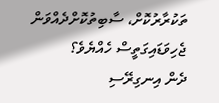ތަކުރާރުކޮށް، ސާބިތުކޮށްދެއްވަން ޖެހިވަޑައިގަތީސް ހެއްޔެވެ؟
ދެން އިނގިރޭސި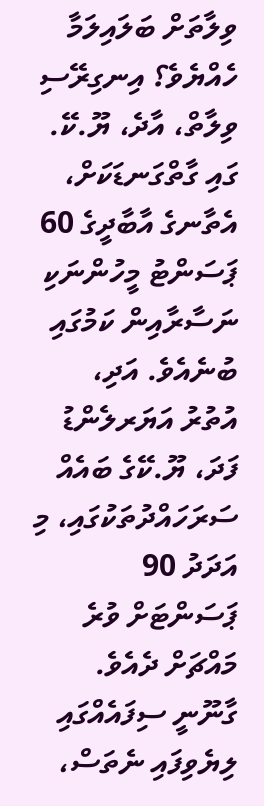ވިލާތަށް ބަލައިލަމާ ހެއްޔެވެ؟ އިނގިރޭސި ވިލާތް، އާދެ، ޔޫ.ކޭ. ގައި ގާތްގަނޑަކަށް، އެތާނގެ އާބާދީގެ 60 ޕަސަންޓު މީހުންނަކި ނަސާރާއިން ކަމުގައި ބުނެއެވެ. އަދި، އުތުރު އަޔަރލެންޑު ފަދަ، ޔޫ.ކޭގެ ބައެއް ސަރަހައްދުތަކުގައި، މި އަދަދު 90 ޕަސަންޓަށް ވުރެ މައްޗަށް ދެއެވެ. ގާނޫނީ ސިފައެއްގައި ލިޔެވިފައި ނެތަސް،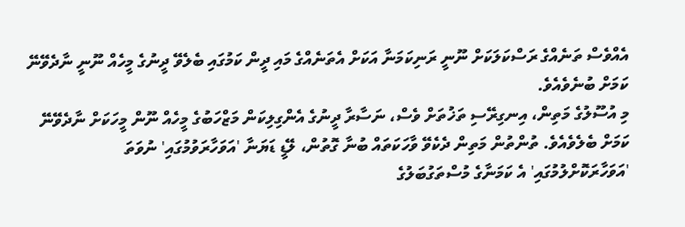އެއްވެސް ތަނެއްގެ ރަސްކަލަކަށް ނޫނީ ރަނިކަމަނާ އަކަށް އެތަނެއްގެ މައި ދީން ކަމުގައި ބެލެވޭ ދީނުގެ މީހެއް ނޫނީ ނާދެވޭނޭ ކަމަށް ބުނެވެއެވެ.
މި އުސޫލުގެ މަތިން، އިނގިރޭސި ތަޚުތަށް ވެސް، ނަސާރާ ދީނުގެ އެންގިލިކަން މަޒްހަބުގެ މީހެއް ނޫން މީހަކަށް ނާދެވޭނޭ ކަމަށް ބެލެވެއެވެ. ތުންތުން މަތިން ދެކެވޭ ވާހަކަތައް ބުނާ ގޮތުން، ލޭޑީ ޑަޔަނާ 'އަވަހާރަވުމުގައި' ނުވަތަ 'އަވަހާރަކޮށްލުމުގައި' އެ ކަމަނާގެ މުސްތަގުބަލުގެ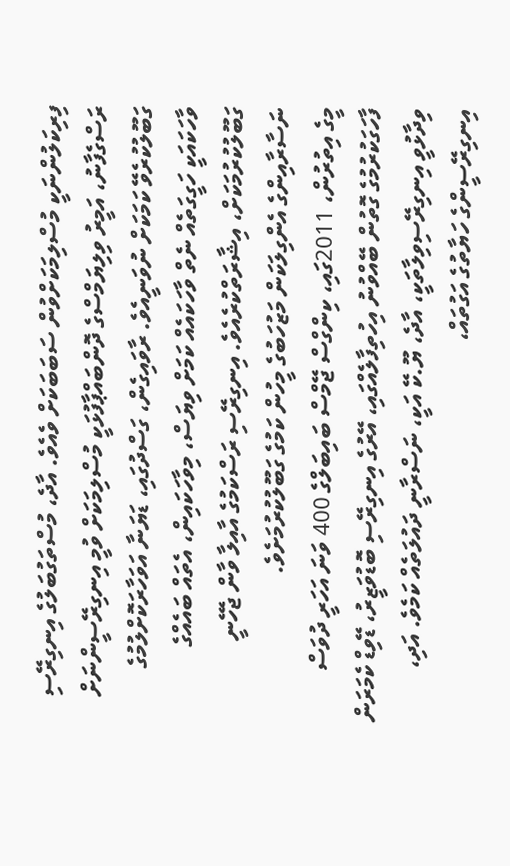ފިރިކަލުންނަކީ މުސްލިމަކަށްވުން ސަބަބަކަށް ވެއެވެ. އާދެ، މުސްތަގުބަލުގެ އިނގިރޭސި ރަސްގެފާނު، އަމީރު ވިލިޔަމްސްގެ ދޮންބައްޕާފުޅަކީ މުސްލިމަކަށް ވުމީ އިނގިރޭސީންނަށް ގަބޫލުކުރެވޭ ކަމަކަށް ނުވަނީއެވެ. ރާވައިގެން، ގަސްދުގައި، ޑަޔަނާ އަވަހާރަކޮށްލުމުގެ ވާހަކައަކީ ހަގީގަތެއް ނެތް ވާހަކައެއް ކަމަށް ވިޔަސް، މިވާހަކައިން، އެތައް ބައެއްގެ ގަބޫލުކުރުމަކަށް، އިޝާރަތްކުރެއެވެ. އިނގިރޭސި ރަސްކަމުގެ އާއިލާ ވާން ޖެހޭނީ ނަސާރާއިންގެ އެންގިލަކަން މަޒުހަބުގެ މީހުން ކަމުގެ ގަބޫލުކުރުމަށެވެ.
މީގެ އިތުރުން، 2011ގައި، ކިންގްސް ޖޭމްސް ބައިބަލްގެ 400 ވަނަ އަހަރީ ދުވަސް ފާހަގަކުރުމުގެ ގޮތުން ބޭއްވުނު އިހުތިފާލެއްގައި، އޭރުގެ އިނގިރޭސި ބޮޑުވަޒީރު، ޑޭވިޑް ކެމަރަން ވިދާޅުވީ އިނގިރޭސިވިލާތަކީ، އާދެ، ޔޫ.ކޭ އަކީ، ނަސްރާނީ ދައުލަތެއް ކަމެވެ. އަދި، އިނގިރޭސީންގެ ހަޔާތުގެ އަގުތައް،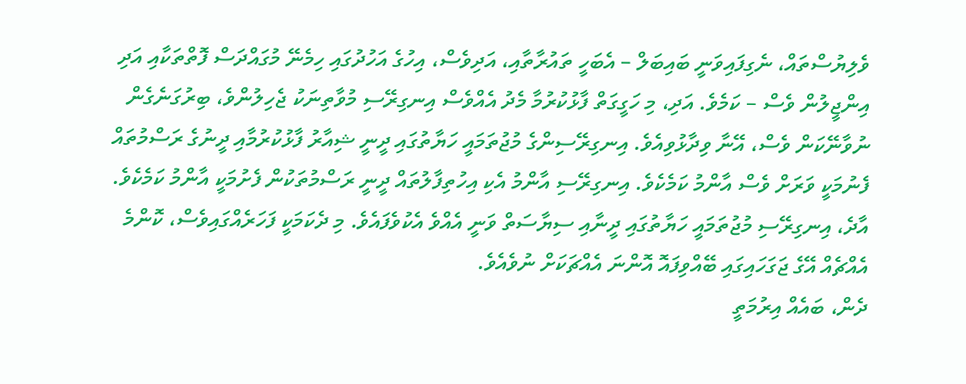ވެލިޔުސްތައް، ނެގިފައިވަނީ ބައިބަލް – އެބަހީ ތައުރާތާއި، އަދިވެސް، އިހުގެ އަހުދުގައި ހިމެނޭ މުގައްދަސް ފޮތްތަކާއި އަދި އިންޖީލުން ވެސް – ކަމެވެ. އަދި، މި ހަގީގަތް ފާޅުކުރުމާ މެދު އެއްވެސް އިނގިރޭސި މުވާތިނަކު ޖެހިލުންވެ، ބިރުގަނެގެން ނުވާނޭކަން ވެސް، އޭނާ ވިދާޅުވިއެވެ. އިނގިރޭސިންގެ މުޖުތަމައީ ހަޔާތުގައި ދީނީ ޝިއާރު ފާޅުކުރުމާއި ދީނުގެ ރަސްމުތައް ފެނުމަކީ ވަރަށް ވެސް އާންމު ކަމެކެވެ. އިނގިރޭސި އާންމު އެކި އިހުތިފާލުތައް ދީނީ ރަސްމުތަކުން ފެށުމަކީ އާންމު ކަމެކެވެ. އާދެ، އިނގިރޭސި މުޖުތަމައީ ހަޔާތުގައި ދީނާއި ސިޔާސަތް ވަނީ އެއްވެ އެކުވެފައެވެ. މި ދެކަމަކީ ފަހަރެއްގައިވެސް، ކޮންމެ އެއްޗެއް އޭގެ ޖަގަހައިގައި ބޭއްވިފައޮ އޮންނަ އެއްޗަކަށް ނުވެއެވެ.
ދެން، ބައެއް އިރުމަތީ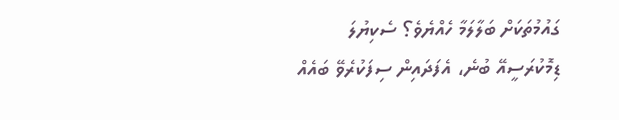ގައުމުތަކަށް ބަލާލަމާ ހެއްޔެވެ؟ ސެކިޔުލަ ޑިމޮކުރަސީއޭ ބުނެ، އެފަދައިން ސިފަކުރެވޭ ބައެއް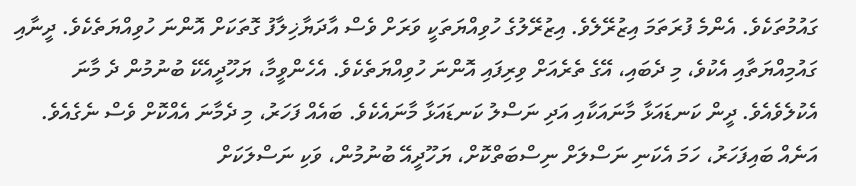ގައުމުތަކެވެ. އެންމެ ފުރަތަމަ އިޒުރޭލެވެ. އިޒުރޭލުގެ ހުވިއްޔަތަކީ ވަރަށް ވެސް އާދަޔާޚިލާފު ގޮތަކަށް އޮންނަ ހުވިއްޔަތެކެވެ. ދީނާއި ގައުމިއްޔަތާއި އެކުވެ، މި ދެބައި، އޭގެ ތެރެއަށް ވިރިފައި އޮންނަ ހުވިއްޔަތެކެވެ. އެހެންވީމާ، ޔަހޫދީއެކޭ ބުނުމުން ދެ މާނަ އެކުލެވެއެވެ. ދީން ކަނޑައަޅާ މާނައަކާއި އަދި ނަސްލު ކަނޑައަޅާ މާނައެކެވެ. ބައެއް ފަހަރު، މި ދެމާނަ އެއްކޮށް ވެސް ނެގެއެވެ. އަނެއް ބައިފަހަރު، ހަމަ އެކަނި ނަސްލަށް ނިސްބަތްކޮށް، ޔަހޫދީއޭ ބުނުމުން، ވަކި ނަސްލަކަށް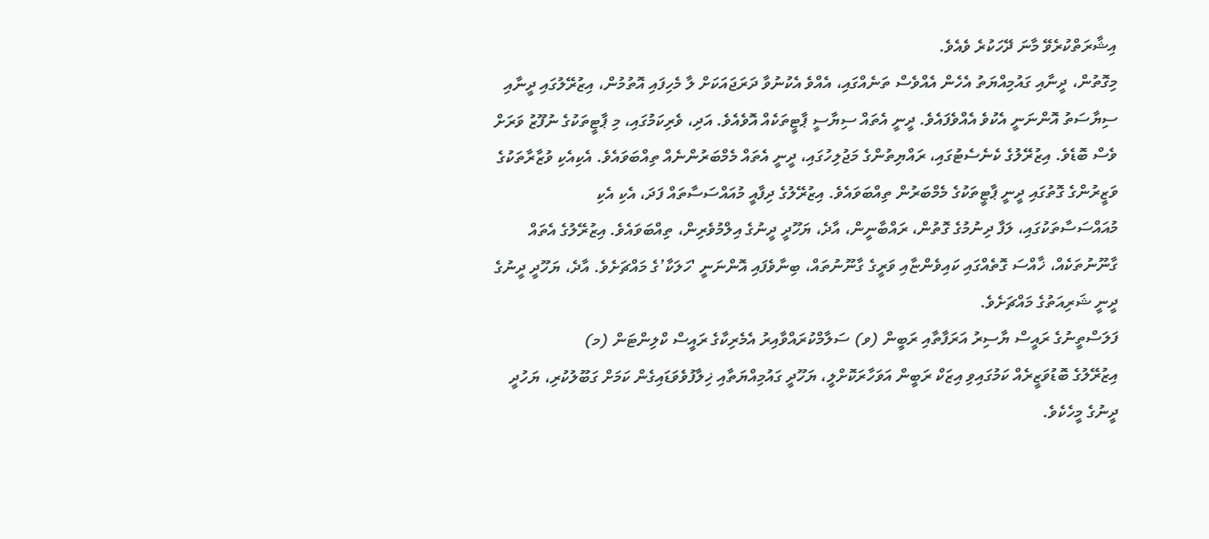އިޝާރަތްކުރެވޭ މާނަ ދޭހަކުރެ ވެއެވެ.
މިގޮތުން، ދީނާއި ގައުމިއްޔަތު އެހެން އެއްވެސް ތަނެއްގައި، އެއްވެ އެކުނުވާ ދަރަޖައަކަށް ލާ މެހިފައި އޮތުމުން، އިޒުރޭލުގައި ދީނާއި ސިޔާސަތު އޮންނަނީ އެކުވެ އެއްވެފައެވެ. ދީނީ އެތައް ސިޔާސީ ޕާޓީތަކެއް އޮވެއެވެ. އަދި، ވެރިކަމުގައި، މި ޕާޓީތަކުގެ ނުފޫޒު ވަރަށް ވެސް ބޮޑެވެ. އިޒުރޭލުގެ ކެނެސެޓުގައި، ރައްޔިތުންގެ މަޖުލިހުގައި، ދީނީ އެތައް މެމްބަރުންނެއް ތިއްބަވައެވެ. އެކިއެކި ވުޒާރާތަކުގެ ވަޒީރުންގެ ގޮތުގައި ދީނީ ޕާޓީތަކުގެ މެމްބަރުން ތިއްބަވައެވެ. އިޒުރޭލުގެ ދިފާއީ މުއައްސަސާތައް ފަދަ، އެކި އެކި މުއައްސަސާތަކުގައި، ލަފާ ދިނުމުގެ ގޮތުން، ރައްބާނީން، އާދެ، ޔަހޫދީ ދީނުގެ އިލްމުވެރިން، ތިއްބަވައެވެ. އިޒުރޭލުގެ އެތައް ގާނޫނުތަކެއް، ޚާއްސަ ގޮތެއްގައި ކައިވެންޏާއި ވަރީގެ ގާނޫނުތައް، ބިނާވެފައި އޮންނަނީ 'ހަލަކާ’ގެ މައްޗަށެވެ. އާދެ، ޔަހޫދީ ދީނުގެ ދީނީ ޝަރިއަތުގެ މައްޗަށެވެ.
ފަލަސްތީނުގެ ރައީސް ޔާސިރު އަރަފާތާއި ރަބީން (ވ) ސަލާމްކުރައްވާއިރު އެމެރިކާގެ ރައީސް ކްލިންޓަން (މ)
އިޒުރޭލުގެ ބޮޑުވަޒީރެއް ކަމުގައިވި އިޒަކް ރަބީން އަވަހާރަކޮށްލީ، ޔަހޫދީ ގައުމިއްޔަތާއި ޚިލާފުވެވަޑައިގެން ކަމަށް ގަބޫލުކުރި، ޔަހުދީ ދީނުގެ މީހެކެވެ.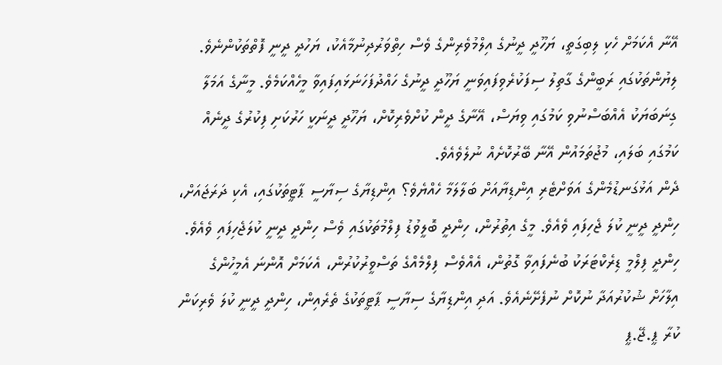އޭނާ އެކަމަށް ހެކި ލިބިގަތީ، ޔަހޫދީ ދީނުގެ އިލްމުވެރިންގެ ވެސް ހިތްވަރުދިނުމާއެކު، ޔަހުދީ ދީނީ ފޮތްތަކުންނެވެ. ލިޔުންތަކުގައި ރަބީންގެ ގާތިލު ސިފަކުރެވިފައިވަނީ ޔަހޫދީ ދީނުގެ ހައްދުފަހަނަޅައިފައިވާ މީހެއްކަމެވެ. މީނާގެ އަމަލާ ގިނަބަޔަކު އެއްބަސްނުވި ކަމުގައި ވިޔަސް، އޭނާގެ ދީން ކުށްވެރިކޮށް، ޔަހޫދީ ދީނަކީ ހަރުކަށި ފިކުރުގެ ދީނެއް ކަމުގައި ބަލައި، މުޖުތަމައުން އޭނާ ބޭރުކޮށެއް ނުލެވެއެވެ.
ދެން އަޅުގަނޑުމެންގެ އަވަށްޓެރި އިންޑިޔާއަށް ބަލާލަމާ ހެއްޔެވެ؟ އިންޑިޔާގެ ސިޔާސީ ޕާޓީތަކުގައި، އެކި ދަރަޖައަށް، ހިންދީ ދީނީ ކުލަ ޖެހިފައި ވެއެވެ. މީގެ އިތުރުން، ހިންދީ ބޮލީވުޑު ފިލްމުތަކުގައި ވެސް ހިންދީ ދީނީ ކުލަޖެހިފައި ވެއެވެ. ހިންދީ ފިލްމީ ޑިރެކްޓަރަކު ބުނެފައިވާ ގޮތުން، އެއްވެސް ފިލްމެއްގެ ތަސްވީރުކުރުން، އެކަމަށް އޮންނަ އެމީހުންގެ އިލާހަށް ޝުކުރުއަދާ ނުކޮށް ނުފެށޭނެއެވެ. އަދި އިންޑިޔާގެ ސިޔާސީ ޕާޓީތަކުގެ ތެރެއިން، ހިންދީ ދީނީ ކުލަ ވެރިކަން ކުރާ ޕީ.ޖޭ.ޕީ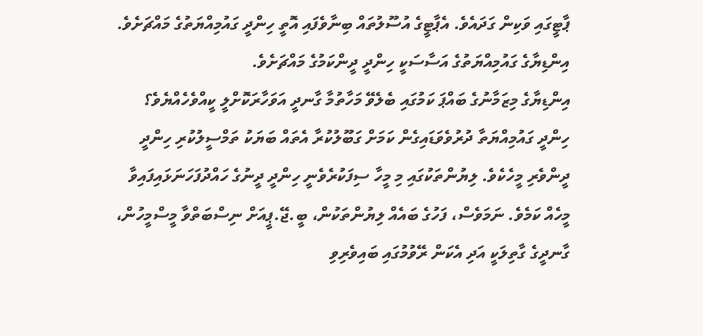ޕާޓީގައި ވަކިން ގަދައެވެ. އެޕާޓީގެ އުސޫލުތައް ބިނާވެފައި އޮތީ ހިންދީ ގައުމިއްޔަތުގެ މައްޗަށެވެ. އިންޑިޔާގެ ގައުމިއްޔަތުގެ އަސާސަކީ ހިންދީ ދީންކަމުގެ މައްޗަށެވެ.
އިންޑިޔާގެ މިޒަމާނުގެ ބައްޕަ ކަމުގައި ބެލެވޭ މަހާތުމާ ގާނދީ އަވަހާރަކޮށްލީ ކީއްވެހެއްޔެވެ؟ ހިންދީ ގައުމިއްޔަތާ ދުރުވެވަޑައިގެން ކަމަށް ގަބޫލުކުރާ އެތައް ބަޔަކު ތަމްސީލުކުރި ހިންދީ ދީންވެރި މީހެކެވެ. ލިޔުންތަކުގައި މި މީހާ ސިފަކުރެވެނީ ހިންދީ ދީނުގެ ހައްދުފަހަނަޅައިފައިވާ މީހެއް ކަމެވެ. ނަމަވެސް، ފަހުގެ ބައެއް ލިޔުންތަކުން، ބީ.ޖޭ.ޕީއަށް ނިސްބަތްވާ މީސްމީހުން، ގާނދީގެ ގާތިލަކީ އަދި އެކަން ރޭވުމުގައި ބައިވެރިވި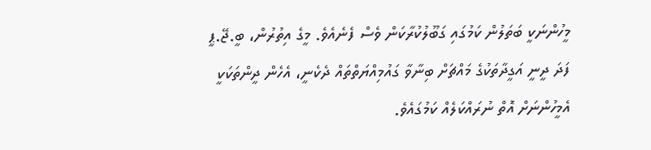މީހުންނަކީ ބަތަލުން ކަމުގައި ގަބޫލުކުރާކަން ވެސް ފެނެއެވެ. މީގެ އިތުރުން، ބީ.ޖޭ.ޕީ ފަދަ ދީނީ އަގީދާތަކުގެ މައްޗަށް ބިނާވާ ގައުމިއްޔަތްތައް ދެކެނީ، އެހެން ދީންތަކަކީ އެމީހުންނަށް އޮތް ނުރައްކަލެއް ކަމުގައެވެ.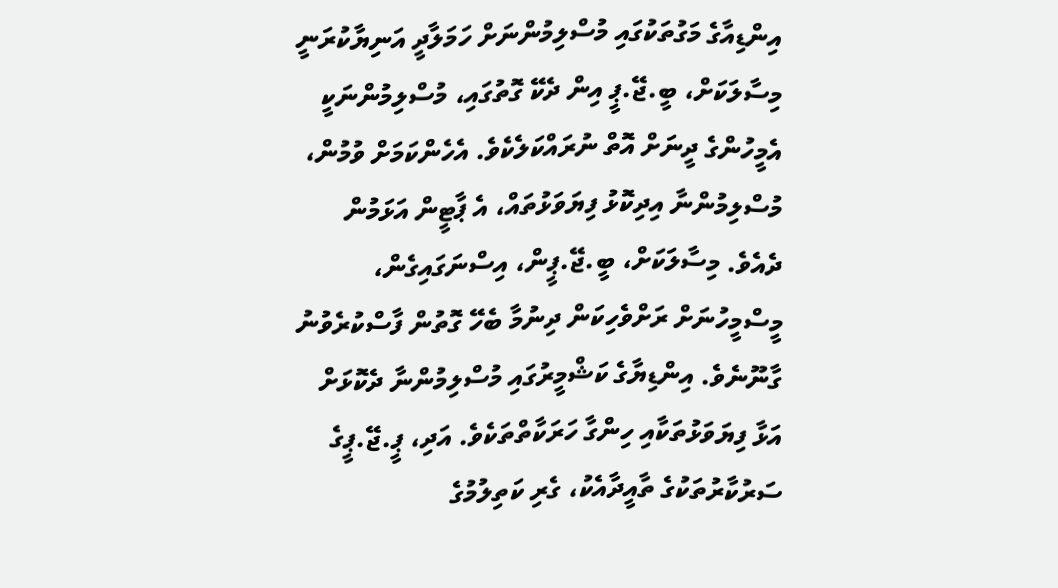އިންޑިއާގެ މަގުތަކުގައި މުސްލިމުންނަށް ހަމަލާދީ އަނިޔާކުރަނީ
މިސާލަކަށް، ބީ.ޖޭ.ޕީ އިން ދެކޭ ގޮތުގައި، މުސްލިމުންނަކީ އެމީހުންގެ ދީނަށް އޮތް ނުރައްކަލެކެވެ. އެހެންކަމަށް ވުމުން، މުސްލިމުންނާ އިދިކޮޅު ފިޔަވަޅުތައް، އެ ޕާޓީން އަޅަމުން ދެއެވެ. މިސާލަކަށް، ބީ.ޖޭ.ޕީން، އިސްނަގައިގެން، މީސްމީހުނަށް ރަށްވެހިކަން ދިނުމާ ބެހޭ ގޮތުން ފާސްކުރެވުނު ގާނޫނެވެ. އިންޑިޔާގެ ކަޝްމީރުގައި މުސްލިމުންނާ ދެކޮޅަށް އަޅާ ފިޔަވަޅުތަކާއި ހިންގާ ހަރަކާތްތަކެވެ. އަދި، ޕީ.ޖޭ.ޕީގެ ސަރުކާރުތަކުގެ ތާއީދާއެކު، ގެރި ކަތިލުމުގެ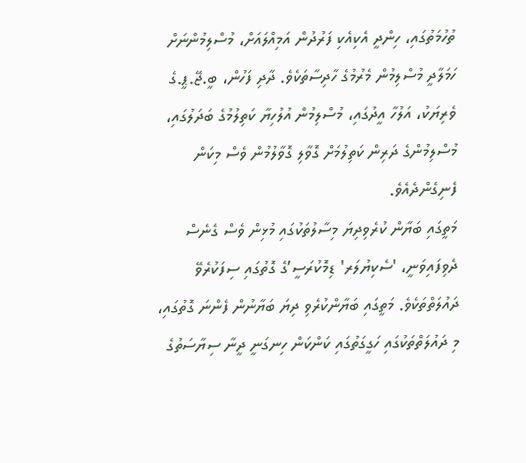ތުހުމަތުގައި، ހިންދީ އެކިއެކި ފަރުދުން އަމިއްލައަށް، މުސްލިމުންނަށް ހަމަލާދީ މުސްލިމުން މެރުމުގެ ހާދިސާތަކެވެ. ދާދި ފަހުން، ބީ.ޖޭ.ޕީ.ގެ ވެރިޔަކު، އަލުހާ އީދުގައި، މުސްލިމުން އުލުހިޔާ ކަތިލުމުގެ ބަދަލުގައި، މުސްލިމުންގެ ދަރިން ކަތިލުމަށް ގޮވާލި ގޮވާލުމުން ވެސް މިކަން ފެނިގެންދެއެވެ.
މަތީގައި ބަޔާން ކުރެވިދިޔަ މިސާލުތަކުގައި މުޅިން ވެސް ގެނެސް ދެވިފައިވަނީ، 'ސެކިޔުލަރ' ޑިމޮކުރަސީ’ގެ ގޮތުގައި ސިފަކުރެވޭ ދައުލަތްތަކެވެ. މަތީގައި ބަޔާންކުރެވި ދިޔަ ބަޔާނުން ފެންނަ ގޮތުގައި، މި ދައުލަތްތަކުގައި ހަގީގަތުގައި ކަންކަން ހިނގަނީ ދީނާ ސިޔާސަތުގެ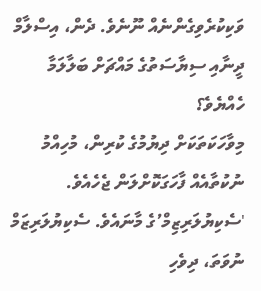ވަކިކުރެވިގެންނެއް ނޫނެވެ. ދެން، އިސްލާމް ދީނާއި ސިޔާސަތުގެ މައްޗަށް ބަލާލަމާ ހެއްޔެވެ؟
މިވާހަކަތަކަށް ދިޔުމުގެ ކުރިން، މުހިއްމު ނުކުތާއެއް ފާހަގަކޮށްލަން ޖެހެއެވެ. 'ސެކިޔުލަރިޒިމް’ގެ މާނައެވެ. ސެކިޔުލަރިޒަމް ނުވަތަ، ދިވެހި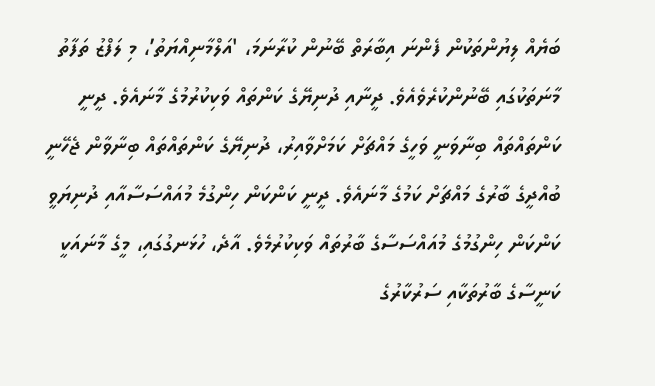ބަޔެއް ލިޔުންތަކުން ފެންނަ އިބާރަތް ބޭނުން ކުރާނަމަ، 'އަލްމާނިއްޔަތު’، މި ލަފްޒު ތަފާތު މާނަތަކުގައި ބޭނުންކުރެވެއެވެ. ދީނާއި ދުނިޔޭގެ ކަންތައް ވަކިކުރުމުގެ މާނައެވެ. ދީނީ ކަންތައްތައް ބިނާވަނީ ވަހީގެ މައްޗަށް ކަމަށްވާއިރު، ދުނިޔޭގެ ކަންތައްތައް ބިނާވާން ޖެހޭނީ ބުއްދީގެ ބާރުގެ މައްޗަށް ކަމުގެ މާނައެވެ. ދީނީ ކަންކަން ހިންގުމެ މުއައްސަސާއާއި ދުނިޔަވީ ކަންކަން ހިންގުމުގެ މުއައްސަސާގެ ބާރުތައް ވަކިކުރުމެވެ. އާދެ، ހުޅަނގުގައި، މީގެ މާނައަކީ ކަނީސާގެ ބާރުތަކާއި ސަރުކާރުގެ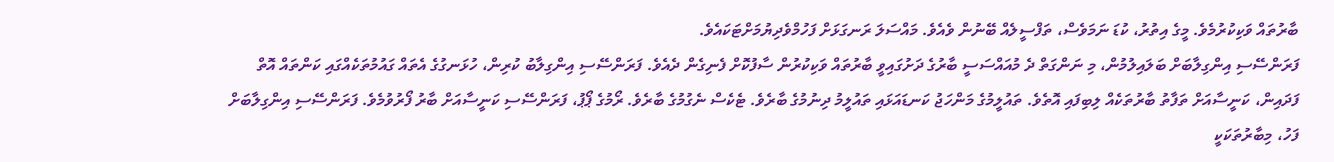ބާރުތައް ވަކިކުރުމެވެ. މީގެ އިތުރު، ކުޑަ ނަމަވެސް، ތަފްސީލެއް ބޭނުން ވެއެވެ. މައްސަލަ ރަނގަޅަށް ފަހުމްވެދިޔުމަށްޓަކައެވެ.
ފަރަންސޭސި އިންގިލާބަށް ބަލައިލުމުން، މި ނަންގަތް ދެ މުއައްސަސީ ބާރުގެ ދަށުގައިވީ ބާރުތައް ވަކިކުރުން ސާފުކޮށް ފެނިގެން ދެއެވެ. ފަރަންސޭސި އިންގިލާބު ކުރިން، ހުޅަނގުގެ އެތައް ގައުމުތަކެއްގައި ކަންތައް އޮތް ފަދައިން، ކަނީސާއަށް ތަފާތު ބާރުތަކެއް ލިބިފައި އޮތެވެ. ތައުލީމުގެ މަންހަޖު ކަނޑައަޅައި ތައުލީމު ދިނުމުގެ ބާރެވެ. ޓެކެސް ނެގުމުގެ ބާރެވެ. ރޯމުގެ ޕޯޕު، ފަރަންސޭސި ކަނީސާއަށް ބާރު ފޯރުވުމެވެ. ފަރަންސޭސި އިންގިލާބަށް ފަހު، މިބާރުތަކަކީ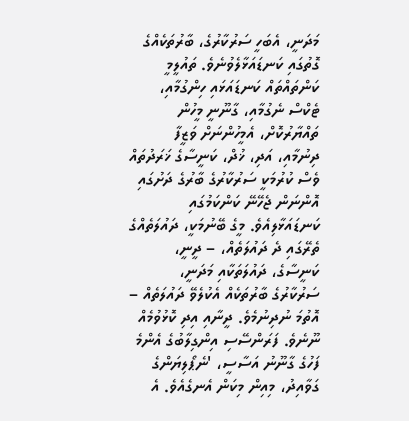މަދަނީ، އެބަހީ ސަރުކާރުގެ، ބާރުތަކެއްގެ ގޮތުގައި ކަނޑައަޅާލެވުނެވެ. ތައުލީމީ ކަންތައްތައް ކަނޑައަޅައި ހިންގުމާއި، ޓެކްސް ނެގުމާއި، ގާނޫނީ މީހުން ތައްޔާރުކޮށް، އެމީހުންނަށް ވަޒީފާ ދިނުމާއި، އަދި، ޚުދް، ކަނީސާގެ ޚަރަދުތައް ވެސް ކުރުމަކީ ސަރުކާރުގެ ބާރުގެ ދަށުގައި އޮންނަން ޖެހޭނޭ ކަންކަމުގައި ކަނޑައަޅާލިއެވެ. މީގެ ބޭނުމަކީ، ދައުލަތެއްގެ ތެރޭގައި ދެ ދައުލަތެއް، – ދީނީ، ކަނީސާގެ، ދައުލަތަކާއި މަދަނީ، ސަރުކާރުގެ ބާރުތަކެއް އެކުލެވޭ ދައުލަތެއް – އޮތުމަ ނުދިނުމެވެ. ދީނާއި އިދި ކޮޅުވުމެއް ނޫނެވެ. ފަރަންސޭސި އިންގިލާބުގެ އެންމެ ފަހުގެ ގާނޫނު އަސާސީ، 'ނެޕޯލިޔަންގެ ގަވާއިދު، މިއިން މިކަން އެނގެއެވެ. އެ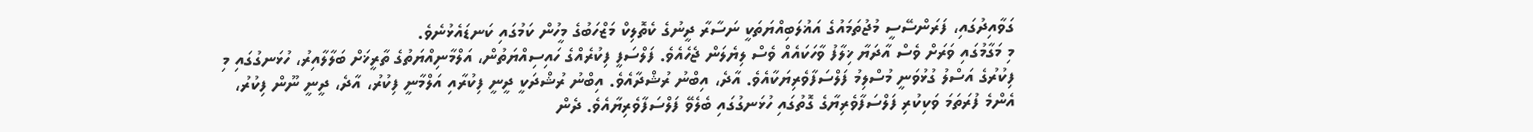ގަވާއިދުގައި، ފަރަންސޭސީ މުޖުތަމައުގެ އަޣުލަބިއްޔަތަކީ ނަސާރާ ދީނުގެ ކެތޮލިކް މަޒްހަބުގެ މީހުން ކަމުގައި ކަނޑައެޅުނެވެ.
މި މަގާމުގައި ވަރަށް ވެސް އާދަޔާ ޚިލާފު ވާހަކައެއް ވެސް ލިޔެލަން ޖެހެއެވެ. ފަލްސަފީ ފިކުރެއްގެ ހައިސިއްޔަތުން، އަލްމާނިއްޔަތުގެ ތާރީޚަށް ބަލާލާއިރު، ހުޅަނގުގައި މި ފިކުރުގެ އަސްލު ގުޅުވަނީ މުސްލިމު ފަލްސަފާވެރިޔަކާއެވެ. އާދެ، އިބްނު ރުޝްދާއެވެ. އިބްނު ރުޝްދަކީ ދީނީ ފިކުރާއި އަލްމާނީ ފިކުރު، އާދެ، ދީނީ ނޫން ފިކުރު، އެންމެ ފުރަތަމަ ވަކިކުރި ފަލްސަފާވެރިޔާގެ ގޮތުގައި ހުޅަނގުގައި ބެލެވޭ ފަލްސަފާވެރިޔާއެވެ. ދެން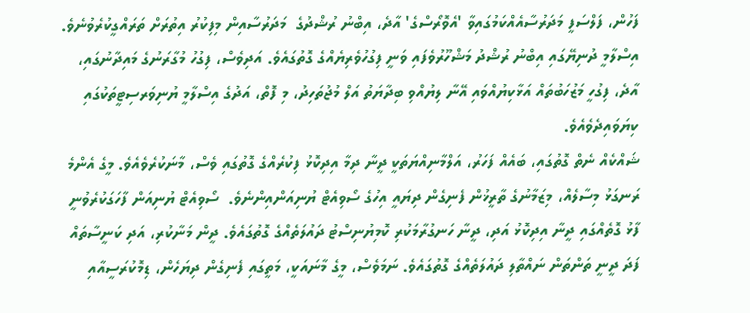ފަހުން، ފަލްސަފީ މަދަރުސާއެއްކަމުގައިވާ 'އެވޮރޯސްގެ' އާދެ، އިބްނު ރުޝްދުގެ  މަދަރުސާއިން މިފިކުރު އިތުރަށް ތަރައްގީކުރެވުނެވެ. އިސްލާމީ ދުނިޔޭގައި އިބްނު ރުޝްދު މަޝްހޫރުވެފައި ވަނީ ފިގުހުވެރިޔެއްގެ ގޮތުގައެވެ. އަދިވެސް، ފިގުހު މުގާރަނުގެ މައިދާނުގައި، އާދެ، ފިގުހީ މަޒުހަބުތައް އަޅާކިޔުއްވައި އޭނާ ލިޔުއްވި ބިދާޔަތު އަލް މުޖުތަހިދު، މި ފޮތް، އަދުގެ އިސްލާމީ ޔުނިވަރސިޓީތަކުގައި ކިޔަވައިދެވެއެވެ.
ޝައްކެއް ނެތް ގޮތުގައި، ބައެއް ފަހަރު، އަލްމާނިއްޔަތަކީ ދީނާ ދިމާ އިދިކޮޅު ފިކުރެއްގެ ގޮތުގައި ވެސް، މާނަކުރެވެއެވެ. މީގެ އެންމެ ރަނގަޅު މިސާލެއް، މިޒަމާނުގެ ތާރީޚުން ފެނިގެން ދިޔައީ އިހުގެ ސޯވިއެޓް ޔުނިއަންއިންނެވެ.  ސޯވިއެޓް ޔުނިއަން ފާހަގަކުރެވުނީ ފާޅު ގޮތެއްގައި ދީނާ އިދިކޮޅު އަދި، ދީނާ ހަނގުރާމަކުރި ކޮމިޔުނިސްޓު ދައުލަތެއްގެ ގޮތުގައެވެ. ދީން މަނާކުރި، އަދި ކަނީސާތައް ފަދަ ދީނީ ތަންތަން ނައްތާލި ދައުލަތެއްގެ ގޮތުގައެވެ. ނަމަވެސް، މީގެ މާނައަކީ، މަތީގައި ފެނިގެން ދިޔަހެން، ޑިމޮކުރަސީއާއި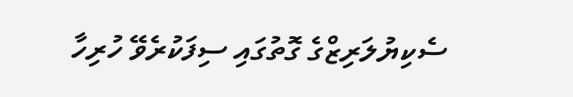ސެކިޔުލަރިޒްގެ ގޮތުގައި ސިފަކުރެވޭ ހުރިހާ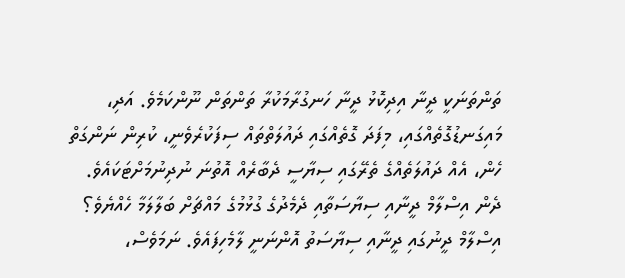ތަންތަނަކީ ދީނާ އިދިކޮޅު ދީނާ ހަނގުރާމަކުރާ ތަންތަން ނޫންކަމެވެ. އަދި، މައިގަނޑުގޮތެއްގައި، މިފަދަ ގޮތެއްގައި ދައުލަތްތައް ސިފަކުރެވެނީ، ކުރިން ނަންގަތް ހެން، އެއް ދައުލަތެއްގެ ތެރޭގައި ސިޔާސީ ދެބާރެއް އޮތުނަ ނުދިނުމަށްޓަކައެވެ.
ދެން އިސްލާމް ދީނާއި ސިޔާސަތާއި ދެމެދުގެ ގުޅުމުގެ މައްޗަށް ބަލާލަމާ ހެއްޔެވެ؟ އިސްލާމް ދީނުގައި ދީނާއި ސިޔާސަތު އޮންނަނީ ލާމެހިފައެވެ. ނަމަވެސް،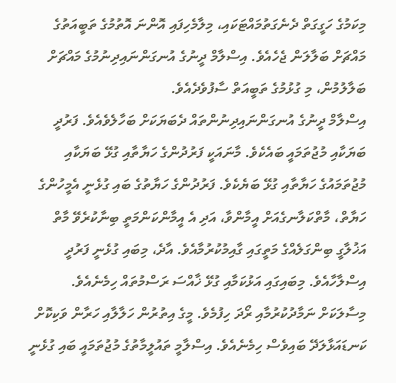މިކަމުގެ ހަގީގަތް ދެނެގަތުމައްޓަކައި، މިލާމެހިފައި އޮންނަ އޮތުމުގެ ތަބީއަތުގެ މައްޗަށް ބަލާލަން ޖެހެއެވެ. އިސްލާމް ދީނުގެ އުނގަންނައިދިނުމުގެ މައްޗަށް ބަލާލުމުން، މި ގުޅުމުގެ ތަބީއަތް ސާފުވެދެއެވެ.
އިސްލާމް ދީނުގެ އުނގަންނައިދިނުންތައް ދެބަޔަކަށް ބަހާލެވެއެވެ. ފަރުދީ ބަޔަކާއި މުޖުތަމައީ ބައެކެވެ. މާނައަކީ ފަރުދުންގެ ހަޔާތާއި ގުޅޭ ބަޔަކާއި މުޖުތަމައުގެ ހަޔާތާއި ގުޅޭ ބަޔެކެވެ. ފަރުދުންގެ ހަޔާތުގެ ބައި ގުޅެނީ އެމީހުންގެ ހަޔާތް، މާތްކަލާނގެއަށް އީމާންވާ، އަދި އެ އީމާންކަންމަތީ ބިނާކުރެވޭ މާތް އަޚުލާގީ ބިންގަލެއްގެ މަތީގައި ގާއިމުކުރުމާއެވެ. އާދެ، މިބައި ގުޅެނީ ފަރުދީ އިސްލާހާއެވެ. މިބައިގައި އަޅުކަމާއި ގުޅޭ ޚާއްސަ ރަސްމުތައް ހިމެނެއެވެ. މިސާލަކަށް ނަމާދުކުރުމާއި ރޯދަ ހިފުމެވެ. މީގެ އިތުރުން ހަލާލާއި ހަރާން ވަކިކޮށް ކަނޑައަޅާލަދޭ ބައިވެސް ހިމެނެއެވެ. އިސްލާމީ ތައުލީމާތުގެ މުޖުތަމައީ ބައި ގުޅެނީ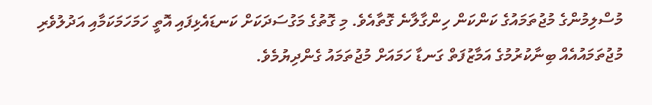މުސްލިމުންގެ މުޖުތަމައުގެ ކަންކަން ހިންގާލާނެ ގޮތާއެވެ. މި ގޮތުގެ މަގުސަދަކަށް ކަނޑައެޅިފައި އޮތީ ހަމަހަމަކަމާއި އަދުލުވެރި މުޖުތަމައުއެއް ބިނާކުރުމުގެ އަމާޒުފަތް ގަނޑާ ހަމައަށް މުޖުތަމައު ގެންދިޔުމެވެ.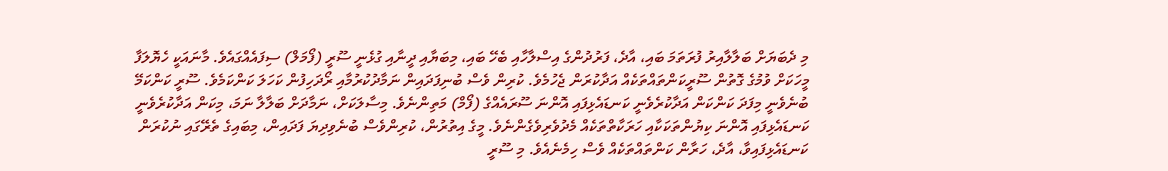މި ދެބަޔަށް ބަލާލާއިރު ފުރަތަމަ ބައި، އާދެ، ފަރުދުންގެ އިސްލާހާއި ބެހޭ ބައި، މިބަޔާއި ދީނާއި ގުޅެނީ ސޫރީ (ފޯމަލް) ސިފައެއްގައެވެ. މާނައަކީ ހެޔޮލަފާ މީހަކަށް ވުމުގެ ގޮތުން ސޫރީކަންތައްތަކެއް އަދާކުރަން ޖެހުމެވެ. ކުރިން ވެސް ބުނިފަދައިން ނަމާދުކުރުމާއި ރޯދަހިފުން ކަހަލަ ކަންކަމެވެ. ސޫރީ ކަންކަމޭ ބުނެވެނީ މިފަދަ ކަންކަން އަދާކުރެވެނީ ކަނޑައެޅިފައި އޮންނަ ސޫރައެއްގެ (ފޯމް) މަތިންނެވެ. މިސާލަކަށް، ނަމާދަށް ބަލާލާ ނަމަ، މިކަން އަދާކުރެވެނީ ކަނޑައެޅިފައި އޮންނަ ކިޔުންތަކަކާއި ހަރަކާތްތަކެއް މެދުވެރިވެގެންނެވެ. މީގެ އިތުރުން، ކުރިންވެސް ބުނެވިދިޔަ ފަދައިން، މިބައިގެ ތެރޭގައި ނުކުރަން ކަނޑައެޅިފައިވާ، އާދެ، ހަރާން ކަންތައްތަކެއް ވެސް ހިމެނެއެވެ. މި ސޫރީ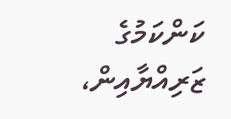ކަންކަމުގެ ޒަރިއްޔާއިން،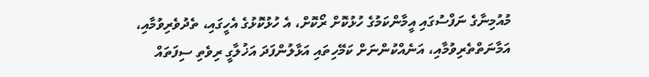މުއުމިނާގެ ނަފްސުގައި އީމާންކަމުގެ ހުޅުކޮށް ރޯކޮށް، އެ ހުޅުކޮޅުގެ އެހީގައި، ތެދުވެރިވުމާއި، އަމާނަތްތެރިވުމާއި، އަނެއްކުންނަށް ކަމޭހިތައި އަޅާލުންފަދަ އަޚުލާގީ ރިވެތި ސިފަތައް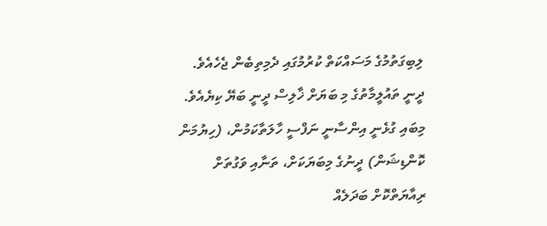ލިބިގަތުމުގެ މަސައްކަތް ކުރުމުގައި ދެމިތިބެން ޖެހެއެވެ. ދީނީ ތައުލީމާތުގެ މި ބަޔަށް ޚާލިސް ދީނީ ބަޔޭ ކިޔެއެވެ. މިބައި ގުޅެނީ އިންސާނީ ނަފްސީ ހާލަތާކަމުން، (ހިޔުމަން ކޮންޑިޝަން) ދީނުގެ މިބަޔަކަށް، ތަނާއި ވަގުތަށް ރިއާޔަތްކޮށް ބަދަލެއް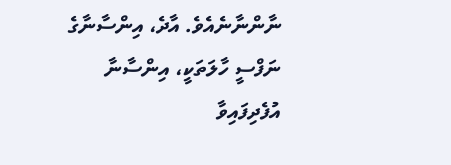ނާންނާނެއެވެ. އާދެ، އިންސާނާގެ ނަފްސީ ހާލަތަކީ، އިންސާނާ އުފެދިފައިވާ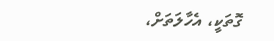ގޮތަކީ، އެހާލަތަށް،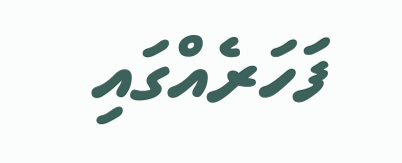ފަހަރެއްގައި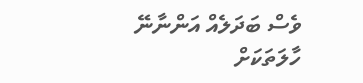ވެސް ބަދަލެއް އަންނާނޭ ހާލަތަކަށް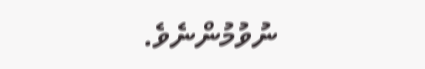ނުވުމުންނެވެ.